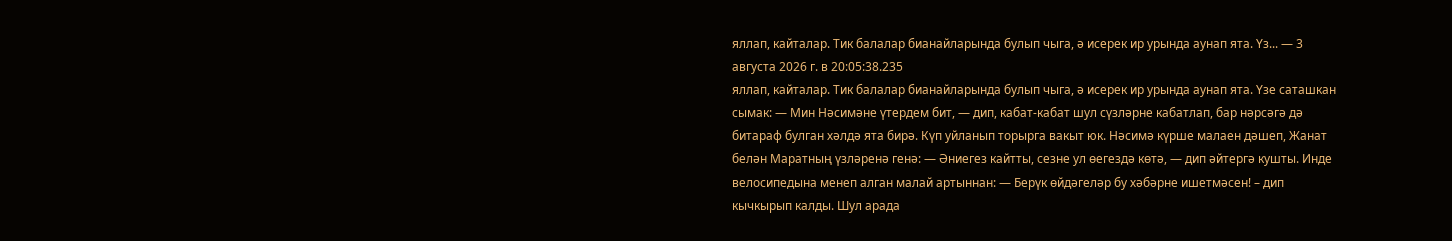яллап, кайталар. Тик балалар бианайларында булып чыга, ә исерек ир урында аунап ята. Үз... — 3 августа 2026 г. в 20:05:38.235
яллап, кайталар. Тик балалар бианайларында булып чыга, ә исерек ир урында аунап ята. Үзе саташкан сымак: — Мин Нәсимәне үтердем бит, — дип, кабат-кабат шул сүзләрне кабатлап, бар нәрсәгә дә битараф булган хәлдә ята бирә. Күп уйланып торырга вакыт юк. Нәсимә күрше малаен дәшеп, Жанат белән Маратның үзләренә генә: — Әниегез кайтты, сезне ул өегездә көтә, — дип әйтергә кушты. Инде велосипедына менеп алган малай артыннан: — Берүк өйдәгеләр бу хәбәрне ишетмәсен! – дип кычкырып калды. Шул арада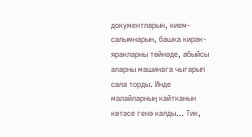документларын, кием-салымнарын, башка кирәк-яракларны төйнәде, абыйсы аларны машинага чыгарып сала торды. Инде малайларның кайтканын көтәсе генә калды… Тик,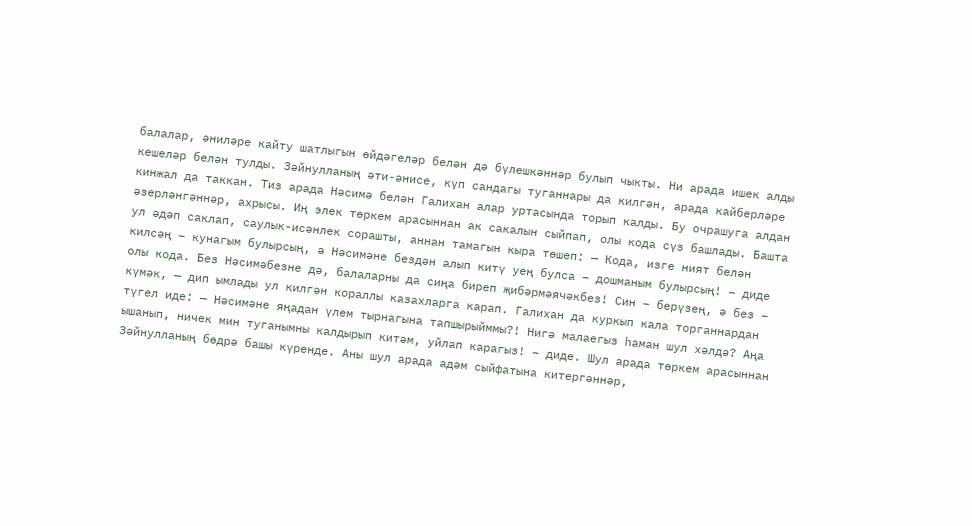балалар, әниләре кайту шатлыгын өйдәгеләр белән дә бүлешкәннәр булып чыкты. Ни арада ишек алды кешеләр белән тулды. Зәйнулланың әти-әнисе, күп сандагы туганнары да килгән, арада кайберләре кинжал да таккан. Тиз арада Нәсимә белән Галихан алар уртасында торып калды. Бу очрашуга алдан әзерләнгәннәр, ахрысы. Иң элек төркем арасыннан ак сакалын сыйпап, олы кода сүз башлады. Башта ул әдәп саклап, саулык-исәнлек сорашты, аннан тамагын кыра төшеп: — Кода, изге ният белән килсәң – кунагым булырсың, ә Нәсимәне бездән алып китү уең булса – дошманым булырсың! – диде олы кода. Без Нәсимәбезне дә, балаларны да сиңа биреп җибәрмәячәкбез! Син – берүзең, ә без – күмәк, — дип ымлады ул килгән кораллы казахларга карап. Галихан да куркып кала торганнардан түгел иде: — Нәсимәне яңадан үлем тырнагына тапшырыйммы?! Нигә малаегыз һаман шул хәлдә? Аңа ышанып, ничек мин туганымны калдырып китәм, уйлап карагыз! – диде. Шул арада төркем арасыннан Зәйнулланың бөдрә башы күренде. Аны шул арада адәм сыйфатына китергәннәр,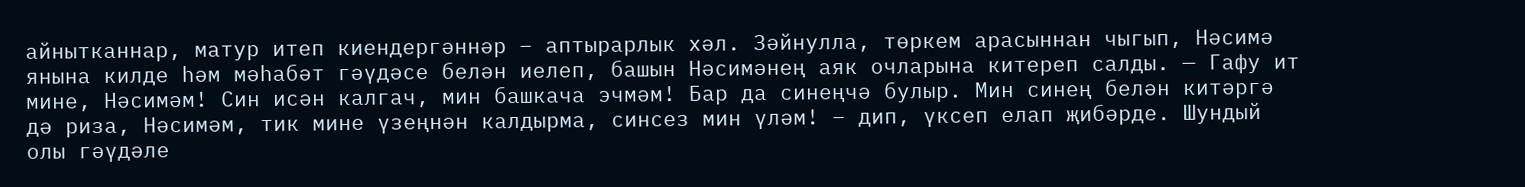айнытканнар, матур итеп киендергәннәр – аптырарлык хәл. Зәйнулла, төркем арасыннан чыгып, Нәсимә янына килде һәм мәһабәт гәүдәсе белән иелеп, башын Нәсимәнең аяк очларына китереп салды. — Гафу ит мине, Нәсимәм! Син исән калгач, мин башкача эчмәм! Бар да синеңчә булыр. Мин синең белән китәргә дә риза, Нәсимәм, тик мине үзеңнән калдырма, синсез мин үләм! – дип, үксеп елап җибәрде. Шундый олы гәүдәле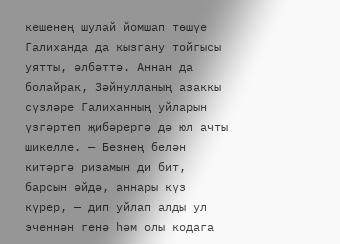кешенең шулай йомшап төшүе Галиханда да кызгану тойгысы уятты, әлбәттә. Аннан да болайрак, Зәйнулланың азаккы сүзләре Галиханның уйларын үзгәртеп җибәрергә дә юл ачты шикелле. — Безнең белән китәргә ризамын ди бит, барсын әйдә, аннары күз күрер, — дип уйлап алды ул эченнән генә һәм олы кодага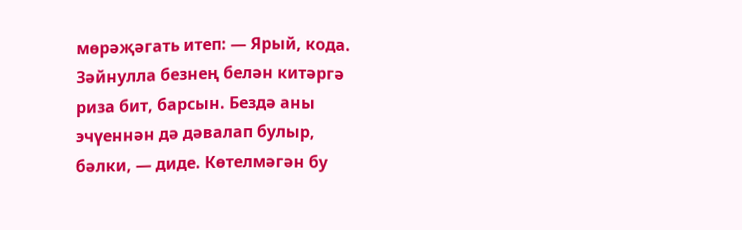мөрәҗәгать итеп: — Ярый, кода. Зәйнулла безнең белән китәргә риза бит, барсын. Бездә аны эчүеннән дә дәвалап булыр, бәлки, — диде. Көтелмәгән бу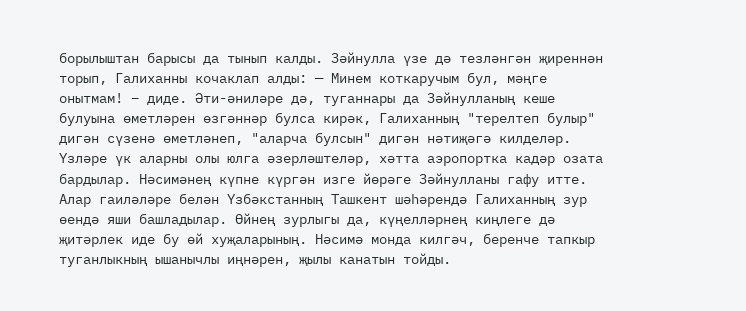борылыштан барысы да тынып калды. Зәйнулла үзе дә тезләнгән җиреннән торып, Галиханны кочаклап алды: — Минем коткаручым бул, мәңге онытмам! – диде. Әти-әниләре дә, туганнары да Зәйнулланың кеше булуына өметләрен өзгәннәр булса кирәк, Галиханның "терелтеп булыр" дигән сүзенә өметләнеп, "аларча булсын" дигән нәтиҗәгә килделәр. Үзләре үк аларны олы юлга әзерләштеләр, хәтта аэропортка кадәр озата бардылар. Нәсимәнең күпне күргән изге йөрәге Зәйнулланы гафу итте. Алар гаиләләре белән Үзбәкстанның Ташкент шәһәрендә Галиханның зур өендә яши башладылар. Өйнең зурлыгы да, күңелләрнең киңлеге дә җитәрлек иде бу өй хуҗаларының. Нәсимә монда килгәч, беренче тапкыр туганлыкның ышанычлы иңнәрен, җылы канатын тойды.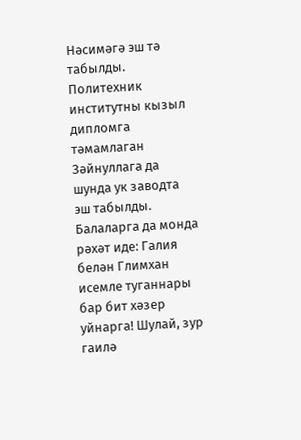Нәсимәгә эш тә табылды. Политехник институтны кызыл дипломга тәмамлаган Зәйнуллага да шунда ук заводта эш табылды. Балаларга да монда рәхәт иде: Галия белән Глимхан исемле туганнары бар бит хәзер уйнарга! Шулай, зур гаилә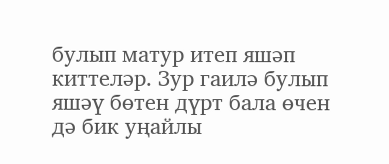булып матур итеп яшәп киттеләр. Зур гаилә булып яшәү бөтен дүрт бала өчен дә бик уңайлы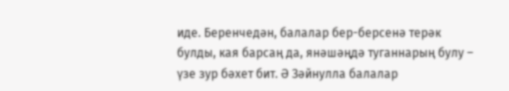иде. Беренчедән, балалар бер-берсенә терәк булды, кая барсаң да, янәшәңдә туганнарың булу – үзе зур бәхет бит. Ә Зәйнулла балалар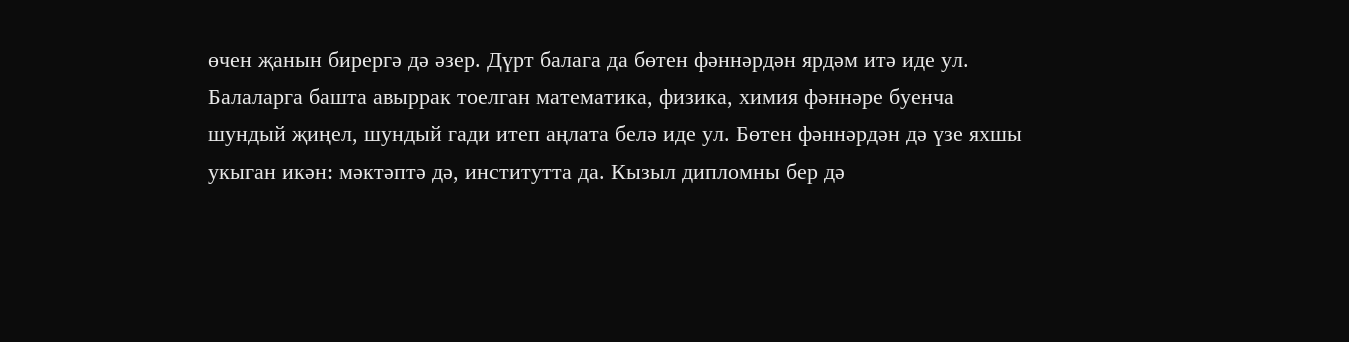өчен җанын бирергә дә әзер. Дүрт балага да бөтен фәннәрдән ярдәм итә иде ул. Балаларга башта авыррак тоелган математика, физика, химия фәннәре буенча шундый җиңел, шундый гади итеп аңлата белә иде ул. Бөтен фәннәрдән дә үзе яхшы укыган икән: мәктәптә дә, институтта да. Кызыл дипломны бер дә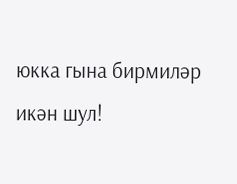юкка гына бирмиләр икән шул!